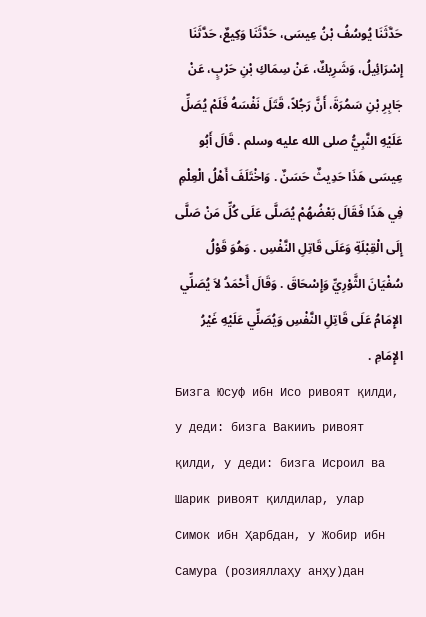حَدَّثَنَا يُوسُفُ بْنُ عِيسَى، حَدَّثَنَا وَكِيعٌ، حَدَّثَنَا إِسْرَائِيلُ، وَشَرِيكٌ، عَنْ سِمَاكِ بْنِ حَرْبٍ، عَنْ جَابِرِ بْنِ سَمُرَةَ، أَنَّ رَجُلاً، قَتَلَ نَفْسَهُ فَلَمْ يُصَلِّ عَلَيْهِ النَّبِيُّ صلى الله عليه وسلم . قَالَ أَبُو عِيسَى هَذَا حَدِيثٌ حَسَنٌ . وَاخْتَلَفَ أَهْلُ الْعِلْمِ فِي هَذَا فَقَالَ بَعْضُهُمْ يُصَلَّى عَلَى كُلِّ مَنْ صَلَّى إِلَى الْقِبْلَةِ وَعَلَى قَاتِلِ النَّفْسِ . وَهُوَ قَوْلُ سُفْيَانَ الثَّوْرِيِّ وَإِسْحَاقَ . وَقَالَ أَحْمَدُ لاَ يُصَلِّي الإِمَامُ عَلَى قَاتِلِ النَّفْسِ وَيُصَلِّي عَلَيْهِ غَيْرُ الإِمَامِ .
Бизга Юсуф ибн Исо ривоят қилди, у деди: бизга Вакииъ ривоят қилди, у деди: бизга Исроил ва Шарик ривоят қилдилар, улар Симок ибн Ҳарбдан, у Жобир ибн Самура (розияллаҳу анҳу)дан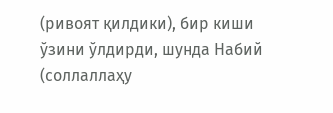(ривоят қилдики), бир киши ўзини ўлдирди, шунда Набий (соллаллаҳу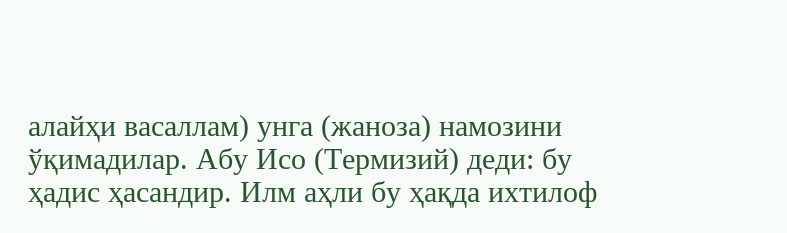алайҳи васаллам) унга (жаноза) намозини ўқимадилар. Абу Исо (Термизий) деди: бу ҳадис ҳасандир. Илм аҳли бу ҳақда ихтилоф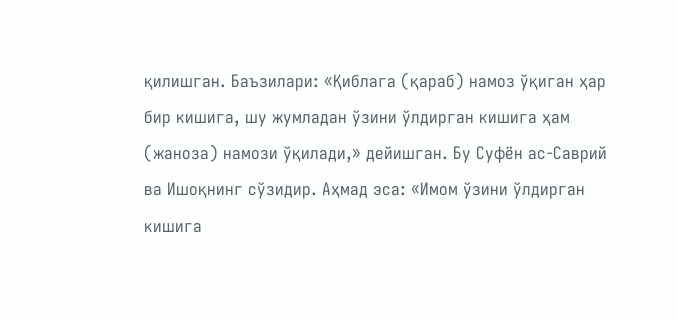қилишган. Баъзилари: «Қиблага (қараб) намоз ўқиган ҳар бир кишига, шу жумладан ўзини ўлдирган кишига ҳам (жаноза) намози ўқилади,» дейишган. Бу Суфён ас-Саврий ва Ишоқнинг сўзидир. Аҳмад эса: «Имом ўзини ўлдирган кишига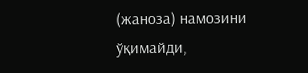(жаноза) намозини ўқимайди,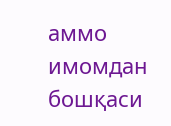аммо имомдан бошқаси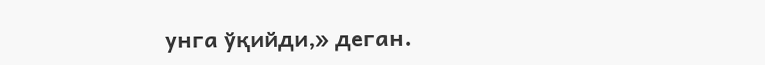унга ўқийди,» деган.